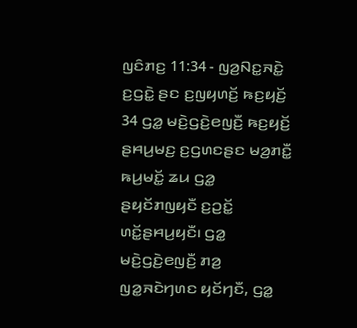ꤜꤢꤨꤊꤢ꤬ 11:34 - ꤜꤤ꤬ꤡꤢ꤭ꤏꤢꤧ꤭ ꤢ꤬ꤞꤢꤧ꤭ ꤔꤢ ꤢ꤬ꤜꤟꤛꤢꤩ꤬ ꤒꤢ꤬ꤟꤢꤩ꤬
34 ꤞꤤ꤭ ꤗꤢꤧ꤬ꤞꤢꤧ꤬ꤕꤜꤢꤪ꤬ ꤒꤢ꤬ꤟꤢꤩ꤬ ꤔꤌꤣ꤬ꤗꤢ꤬ ꤢ꤬ꤞꤛꤢꤔꤢ ꤗꤤ꤬ꤊꤢꤪ꤭ ꤒꤣ꤬ꤗꤢꤩ꤭ ꤘꤣ ꤞꤤ꤭ ꤔꤟꤢꤩꤊꤜꤟꤢꤪ ꤢ꤬ꤑꤢꤩ꤭ ꤛꤢꤩ꤭ꤔꤌꤣ꤬ꤟꤢꤪ꤯ ꤞꤤ꤭ ꤗꤢꤧ꤬ꤞꤢꤧ꤬ꤕꤜꤢꤪ꤬ ꤊꤤ꤬ ꤜꤤ꤭ꤏꤢꤧꤚꤛꤢ ꤟꤢꤩꤚꤢꤪ, ꤞꤤ꤭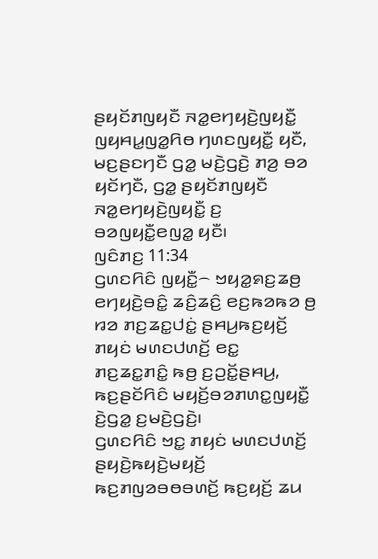ꤔꤟꤢꤩꤊꤜꤟꤢꤪ ꤏꤤ꤭ꤕꤚꤟꤢꤧ꤬ꤜꤟꤢꤪ꤭ ꤜꤟꤌꤣ꤭ꤜꤤ꤭ꤖꤥ ꤚꤛꤢꤜꤟꤢꤪ꤭ ꤟꤢꤪ, ꤗꤢ꤬ꤔꤢꤚꤢꤪ ꤞꤤ꤭ ꤗꤢꤧ꤬ꤞꤢꤧ꤬ ꤊꤤ꤬ ꤋꤤ ꤟꤢꤩꤚꤢꤪ, ꤞꤤ꤭ ꤔꤟꤢꤩꤊꤜꤟꤢꤪ ꤏꤤ꤭ꤕꤚꤟꤢꤧ꤬ꤜꤟꤢꤪ꤭ ꤢ꤬ ꤋꤤꤜꤟꤢꤪ꤭ꤕꤜꤤ꤭ ꤟꤢꤪ꤯
ꤜꤢꤨꤊꤢ꤬ 11:34
ꤞꤛꤢꤖꤢꤨ ꤜꤟꤢꤪ꤭꤮ ꤠꤟꤤ꤭ꤎꤢ꤬ꤘꤥ꤬ ꤕꤚꤟꤢꤧ꤬ꤋꤢꤨ꤭ ꤘꤢꤨ꤬ꤘꤢꤨ꤬ ꤕꤢ꤬ꤒꤤꤒꤤ ꤥ꤬ ꤙꤤ ꤊꤢ꤬ꤘꤢ꤭ꤓꤢꤦ꤭ ꤔꤌꤣ꤬ꤒꤢ꤬ꤟꤢꤩ꤬ ꤊꤟꤢꤦ ꤗꤛꤢꤓꤛꤢꤩ꤬ ꤕꤢ꤭ ꤊꤢ꤬ꤘꤢ꤭ꤊꤢꤨ꤭ ꤒꤥ꤬ ꤢ꤬ꤑꤢꤩ꤭ꤔꤌꤣ꤬, ꤒꤢ꤬ꤔꤢꤩꤖꤢꤨ ꤗꤟꤢꤩ꤬ꤋꤤꤊꤛꤢ꤭ꤜꤟꤢꤪ꤭ ꤢꤧ꤬ꤞꤤ꤭ ꤢ꤬ꤗꤢꤧ꤬ꤞꤢꤧ꤬꤯
ꤞꤛꤢꤖꤢꤨ ꤠꤢ꤭ ꤊꤟꤢꤦ ꤗꤛꤢꤓꤛꤢꤩ꤬ ꤔꤟꤢꤧ꤬ꤒꤟꤢꤧ꤬ꤗꤟꤢꤩ꤬ ꤒꤢ꤬ꤊꤜꤤꤋꤥꤋꤛꤢꤩ꤬ ꤒꤢ꤬ꤟꤢꤩ꤬ ꤘꤣ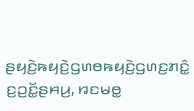ꤔꤟꤢꤧ꤬ꤒꤟꤢꤧ꤬ꤞꤛꤥꤒꤟꤢꤧ꤬ꤞꤛꤢ꤬ꤊꤢꤨ꤭ ꤢ꤬ꤑꤢꤩ꤭ꤔꤌꤣ꤬, ꤙꤢꤗꤥ꤭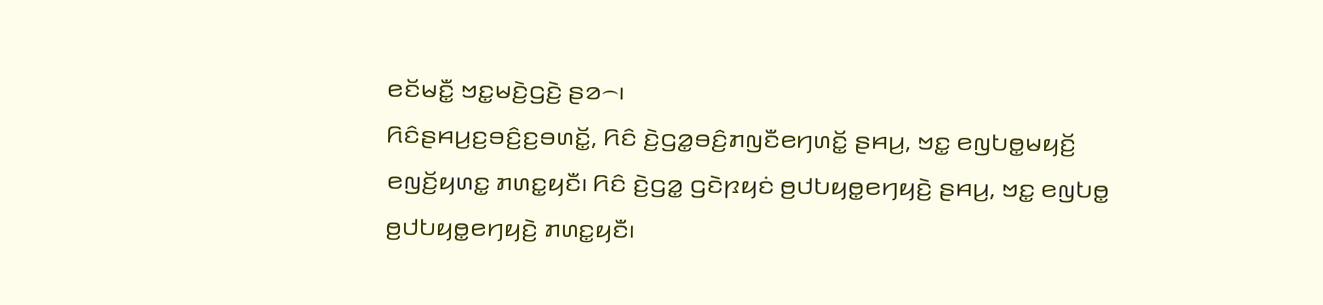ꤕꤢꤩꤗꤢꤪ꤭ ꤠꤢ꤭ꤗꤢꤧ꤬ꤞꤢꤧ꤬ ꤔꤤ꤮꤯
ꤖꤢꤨꤔꤌꤣ꤬ꤢ꤬ꤋꤢꤨ꤬ꤢ꤬ꤋꤛꤢꤩ꤭, ꤖꤢꤨ ꤢꤧ꤬ꤞꤤ꤭ꤋꤢꤨ꤬ꤊꤜꤢꤪꤕꤚꤛꤢꤩ꤭ ꤔꤌꤣ꤬, ꤠꤢ꤭ ꤕꤜꤝꤥ꤭ꤗꤟꤢꤩ꤬ ꤕꤜꤢꤩ꤬ꤟꤛꤢ꤭ ꤊꤛꤢ꤭ꤟꤢꤪ꤯ ꤖꤢꤨ ꤢꤧ꤬ꤞꤤ꤭ ꤞꤢꤧꤐꤟꤢꤦ ꤥ꤬ꤓꤝꤟꤥ꤭ꤕꤚꤟꤢꤧ꤬ ꤔꤌꤣ꤬, ꤠꤢ꤭ ꤕꤜꤝꤥ꤭ ꤥ꤬ꤓꤝꤟꤥ꤭ꤕꤚꤟꤢꤧ꤬ ꤊꤛꤢ꤭ꤟꤢꤪ꤯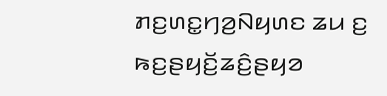ꤊꤢ꤬ꤛꤢ꤭ꤚꤤ꤬ꤡꤟꤛꤢ ꤘꤣ ꤢ꤬ ꤒꤢ꤬ꤔꤟꤢꤩ꤬ꤘꤢꤨ꤬ꤔꤟꤤ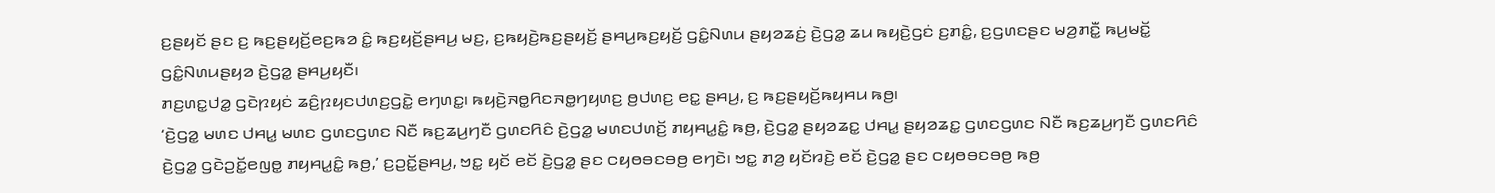ꤢ꤬ꤔꤟꤢꤩ ꤔꤢ ꤢ꤬ ꤒꤢ꤬ꤔꤟꤢꤩ꤬ꤕꤢ꤬ꤒꤤ ꤢꤨ꤭ ꤒꤢ꤬ꤟꤢꤩ꤬ꤔꤌꤣ꤬ ꤗꤢ꤬, ꤢ꤬ꤒꤟꤢꤧ꤬ꤒꤢ꤬ꤔꤟꤢꤩ꤬ ꤔꤌꤣ꤬ꤒꤢ꤬ꤟꤢꤩ꤬ ꤞꤢꤨ꤭ꤡꤛꤣ ꤔꤟꤤꤘꤢꤦ꤬ ꤢꤧ꤬ꤞꤤ꤭ ꤘꤣ ꤒꤟꤢꤧ꤬ꤞꤢꤦ ꤢ꤬ꤊꤢꤨ꤭, ꤢ꤬ꤞꤛꤢꤔꤢ ꤗꤤ꤬ꤊꤢꤪ꤭ ꤒꤣ꤬ꤗꤢꤩ꤭ ꤞꤢꤨ꤭ꤡꤛꤣꤔꤟꤤ ꤢꤧ꤬ꤞꤤ꤭ ꤔꤌꤣ꤬ꤟꤢꤪ꤯
ꤊꤢ꤬ꤛꤢ꤭ꤓꤤ꤭ ꤞꤢꤧꤐꤟꤢꤦ ꤘꤢꤨ꤬ꤐꤟꤢꤓꤛꤢ꤬ꤞꤢꤧ꤭ ꤕꤚꤛꤢ꤭꤯ ꤒꤟꤢꤧ꤬ꤏꤥ꤭ꤖꤢꤏꤥ꤭ꤚꤟꤛꤢ꤬ ꤥ꤬ꤓꤛꤢ꤬ ꤕꤢ꤭ ꤔꤌꤣ꤬, ꤢ꤬ ꤒꤢ꤬ꤔꤟꤢꤩ꤬ꤒꤟꤌꤣ ꤒꤥ꤬꤯
‘ꤢꤧ꤬ꤞꤤ꤭ ꤗꤛꤢ ꤓꤌꤣ꤭ ꤗꤛꤢ ꤞꤛꤢꤞꤛꤢ ꤡꤢꤪ ꤒꤢ꤬ꤘꤣ꤬ꤚꤢꤪ ꤞꤛꤢꤖꤢꤨ ꤢꤧ꤬ꤞꤤ꤭ ꤗꤛꤢꤓꤛꤢꤩ꤬ ꤊꤟꤌꤣ꤭ꤢꤨ꤭ ꤒꤥ꤬, ꤢꤧ꤬ꤞꤤ꤭ ꤔꤟꤤꤘꤢ꤭ ꤓꤌꤣ꤭ ꤔꤟꤤꤘꤢ꤭ ꤞꤛꤢꤞꤛꤢ ꤡꤢꤪ ꤒꤢ꤬ꤘꤣ꤬ꤚꤢꤪ ꤞꤛꤢꤖꤢꤨ ꤢꤧ꤬ꤞꤤ꤭ ꤞꤢꤧꤑꤢꤩ꤭ꤕꤜꤥ꤭ ꤊꤟꤌꤣ꤭ꤢꤨ꤭ ꤒꤥ꤬,’ ꤢ꤬ꤑꤢꤩ꤭ꤔꤌꤣ꤬, ꤠꤢ꤭ ꤟꤢꤩ ꤕꤢꤩ ꤢꤧ꤬ꤞꤤ꤭ ꤔꤢ ꤍꤟꤥꤋꤢꤋꤥ꤬ ꤕꤚꤢꤧ꤯ ꤠꤢ꤭ ꤊꤤ꤬ ꤟꤢꤩꤙꤢꤧ꤬ ꤕꤢꤩ ꤢꤧ꤬ꤞꤤ꤭ ꤔꤢ ꤍꤟꤥꤋꤢꤋꤥ꤬ ꤒꤥ꤬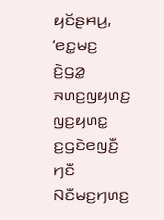ꤟꤢꤩꤔꤌꤣ꤬, ‘ꤕꤢ꤭ꤗꤢ꤬ ꤢꤧ꤬ꤞꤤ꤭ ꤏꤛꤢ꤬ꤜꤟꤛꤢ꤬ ꤜꤢ꤬ꤟꤛꤢ꤭ ꤢ꤬ꤞꤢꤧꤕꤜꤢꤪ꤬ ꤚꤢꤪ ꤡꤢꤪꤗꤢ꤬ꤚꤛꤢ꤬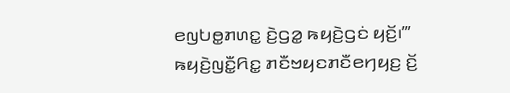ꤕꤜꤝꤥ꤭ꤊꤛꤢ꤭ ꤢꤧ꤬ꤞꤤ꤭ ꤒꤟꤢꤧ꤬ꤞꤢꤦ ꤟꤢꤩ꤬꤯’”
ꤒꤟꤢꤧ꤬ꤜꤢꤪ꤭ꤖꤢ꤭ ꤊꤢꤪꤠꤟꤢꤊꤢꤪꤕꤚꤟꤢ꤬ ꤢꤩ꤬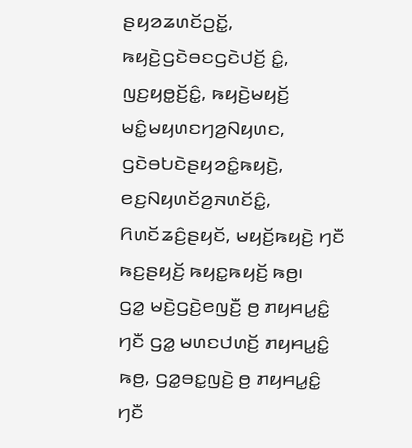ꤔꤟꤤꤘꤛꤢꤩꤑꤢꤩ꤭, ꤒꤟꤢꤧ꤬ꤞꤢꤧꤋꤢꤞꤢꤧꤓꤢꤩ꤬ ꤢꤨ꤭, ꤜꤢ꤬ꤟꤥ꤭ꤢꤩ꤬ꤢꤨ꤭, ꤒꤟꤢꤧ꤬ꤗꤟꤢꤩ꤬ ꤗꤢꤨ꤭ꤗꤟꤛꤢꤚꤤ꤬ꤡꤟꤛꤢ, ꤞꤢꤧꤋꤝꤢꤧꤔꤟꤤꤢꤨ꤭ꤒꤟꤢꤧ꤬, ꤕꤢ꤬ꤡꤟꤛꤢꤩꤤ꤬ꤏꤛꤢꤩꤢꤨ꤭, ꤖꤛꤢꤩꤘꤢꤨ꤬ꤔꤟꤢꤩ, ꤗꤟꤢꤩ꤬ꤒꤟꤢꤧ꤬ ꤚꤢꤪ ꤒꤢ꤬ꤔꤟꤢꤩ꤬ ꤒꤟꤢ꤭ꤒꤟꤢꤩ꤬ ꤒꤥ꤬꤯
ꤞꤤ꤭ ꤗꤢꤧ꤬ꤞꤢꤧ꤬ꤕꤜꤢꤪ꤬ ꤥ꤬ ꤊꤟꤌꤣ꤭ꤢꤨ꤭ ꤚꤢꤪ ꤞꤤ꤭ ꤗꤛꤢꤓꤛꤢꤩ꤬ ꤊꤟꤌꤣ꤭ꤢꤨ꤭ ꤒꤥ꤬, ꤞꤤ꤭ꤋꤢ꤭ꤜꤢꤧ꤬ ꤥ꤬ ꤊꤟꤌꤣ꤭ꤢꤨ꤭ ꤚꤢꤪ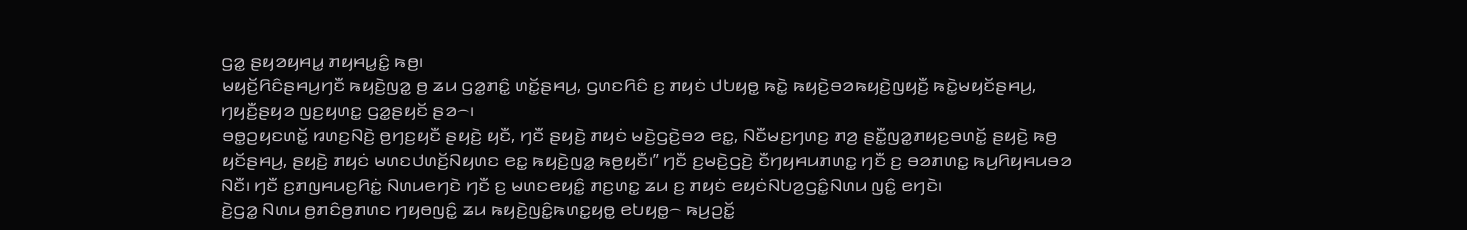ꤞꤤ꤭ ꤔꤟꤤꤟꤌꤣ꤭ ꤊꤟꤌꤣ꤭ꤢꤨ꤭ ꤒꤥ꤬꤯
ꤗꤟꤢꤩ꤬ꤖꤢꤨꤔꤌꤣ꤬ꤚꤢꤪ ꤒꤟꤢꤧ꤬ꤜꤤ꤭ ꤥ꤬ ꤘꤣ ꤞꤤ꤭ꤊꤢꤨ꤭ ꤛꤢꤩ꤭ꤔꤌꤣ꤬, ꤞꤛꤢꤖꤢꤨ ꤢ꤬ ꤊꤟꤢꤦ ꤓꤝꤟꤥ꤭ ꤒꤢꤧ꤭ ꤒꤟꤢꤧ꤬ꤋꤤꤒꤟꤢꤧ꤬ꤜꤟꤢꤪ꤬ ꤒꤢꤧ꤭ꤗꤟꤢꤩꤔꤌꤣ꤬, ꤚꤟꤢꤪ꤬ꤔꤟꤤ ꤜꤢ꤬ꤟꤛꤢ꤭ ꤞꤤ꤭ꤔꤟꤢꤩ ꤔꤤ꤮꤯
ꤋꤥ꤭ꤑꤟꤢꤛꤢꤩ꤭ ꤙꤛꤢ꤬ꤡꤢꤧ꤬ ꤥ꤬ꤚꤢ꤬ꤟꤢꤪ ꤔꤟꤢꤧ꤬ ꤟꤢꤪ, ꤚꤢꤪ ꤔꤟꤢꤧ꤬ ꤊꤟꤢꤦ ꤗꤢꤧ꤬ꤞꤢꤧ꤬ꤋꤤ ꤕꤢ꤭, ꤡꤢꤪꤗꤢ꤬ꤚꤛꤢ꤬ ꤊꤤ꤬ ꤔꤢꤪ꤭ꤜꤤ꤭ꤊꤟꤢ꤬ꤋꤛꤢꤩ꤭ ꤔꤟꤢꤧ꤬ ꤒꤥ꤬ ꤟꤢꤩꤔꤌꤣ꤬, ꤔꤟꤢꤧ꤬ ꤊꤟꤢꤦ ꤗꤛꤢꤓꤛꤢꤩ꤬ꤡꤟꤛꤢ ꤕꤢ꤭ ꤒꤟꤢꤧ꤬ꤜꤤ꤭ ꤒꤥ꤬ꤟꤢꤪ꤯” ꤚꤢꤪ ꤢ꤬ꤗꤢꤧ꤬ꤞꤢꤧ꤬ ꤢꤪꤚꤟꤌꤣꤊꤛꤢ꤭ ꤚꤢꤪ ꤢ꤬ ꤋꤤꤊꤛꤢ꤭ ꤒꤣ꤬ꤖꤟꤌꤣꤋꤤ ꤡꤢꤪ꤯ ꤚꤢꤪ ꤢ꤬ꤊꤜꤌꤣꤢ꤬ꤖꤢꤦ꤭ ꤡꤛꤣꤕꤚꤢꤧ ꤚꤢꤪ ꤢ꤬ ꤗꤛꤢꤕꤟꤢꤨ꤭ ꤊꤢ꤬ꤛꤢ꤭ ꤘꤣ ꤢ꤬ ꤊꤟꤢꤦ ꤕꤟꤢꤦꤡꤝꤤ꤬ꤞꤢꤨ꤭ꤡꤛꤣ ꤜꤢꤨ꤭ ꤕꤚꤢꤧ꤯
ꤢꤧ꤬ꤞꤤ꤭ ꤡꤛꤣ ꤥ꤬ꤊꤢꤨꤥ꤬ꤊꤛꤢ ꤚꤟꤥꤜꤢꤨ꤭ ꤘꤣ ꤒꤟꤢꤧ꤬ꤜꤢꤨ꤭ꤒꤛꤢ꤭ꤟꤥ꤭ ꤕꤝꤟꤥ꤭꤮ ꤒꤣ꤬ꤑꤢꤩ꤭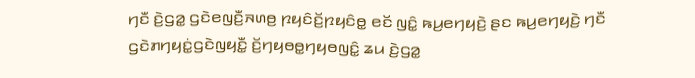ꤚꤢꤪ ꤢꤧ꤬ꤞꤤ꤭ ꤞꤢꤧꤕꤜꤢꤪ꤬ꤏꤛꤥ꤬ ꤐꤟꤢꤨꤢꤩ꤬ꤐꤟꤢꤨꤥ꤭ ꤕꤢꤩ ꤜꤢꤨ꤭ ꤒꤣ꤬ꤕꤚꤟꤢꤧ꤬ ꤔꤢ ꤒꤣ꤬ꤕꤚꤟꤢꤧ꤬ ꤚꤢꤪ ꤞꤢꤧꤊꤚꤟꤢꤦ꤭ꤞꤢꤧꤜꤟꤢꤪ꤭ ꤢꤩ꤬ꤚꤟꤥꤥ꤭ꤚꤟꤥꤜꤢꤨ꤭ ꤘꤣ ꤢꤧ꤬ꤞꤤ꤭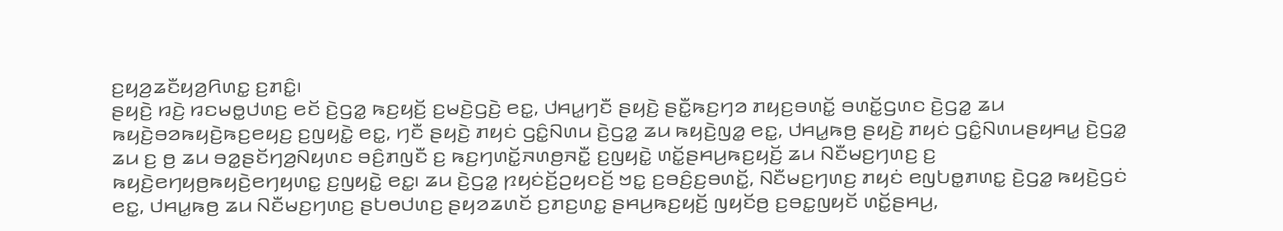ꤢ꤬ꤟꤤ꤬ꤘꤢꤪꤟꤤ꤬ꤖꤛꤢ꤭ ꤢ꤬ꤊꤢꤨ꤭꤯
ꤔꤟꤢꤧ꤬ ꤙꤢꤧ꤬ ꤙꤢꤗꤥ꤭ꤓꤛꤢ꤬ ꤕꤢꤩ ꤢꤧ꤬ꤞꤤ꤭ ꤒꤢ꤬ꤟꤢꤩ꤬ ꤢ꤬ꤗꤢꤧ꤬ꤞꤢꤧ꤬ ꤕꤢ꤭, ꤓꤌꤣ꤭ꤚꤢꤪ ꤔꤟꤢꤧ꤬ ꤔꤢꤪ꤭ꤒꤢ꤬ꤚꤤ ꤊꤟꤢ꤬ꤋꤛꤢꤩ꤭ ꤋꤛꤢꤩ꤭ꤞꤛꤢ ꤢꤧ꤬ꤞꤤ꤭ ꤘꤣ ꤒꤟꤢꤧ꤬ꤋꤤꤒꤟꤢꤧ꤬ꤒꤢ꤬ꤕꤟꤢ꤬ ꤢ꤬ꤜꤟꤢꤧ꤭ ꤕꤢ꤭, ꤚꤢꤪ ꤔꤟꤢꤧ꤬ ꤊꤟꤢꤦ ꤞꤢꤨ꤭ꤡꤛꤣ ꤢꤧ꤬ꤞꤤ꤭ ꤘꤣ ꤒꤟꤢꤧ꤬ꤜꤤ꤭ ꤕꤢ꤭, ꤓꤌꤣ꤭ꤒꤥ꤬ ꤔꤟꤢꤧ꤬ ꤊꤟꤢꤦ ꤞꤢꤨ꤭ꤡꤛꤣꤔꤟꤌꤣ꤭ ꤢꤧ꤬ꤞꤤ꤭ ꤘꤣ ꤢ꤬ ꤥ꤬ ꤘꤣ ꤋꤤ꤭ꤔꤢꤩꤚꤤ꤬ꤡꤟꤛꤢ ꤋꤢꤨ꤬ꤊꤜꤢꤪ ꤢ꤬ ꤒꤢ꤬ꤚꤛꤢꤩ꤭ꤏꤛꤥ꤬ꤏꤢꤪ꤭ ꤢ꤬ꤜꤟꤢꤧ꤭ ꤛꤢꤩ꤭ꤔꤌꤣ꤬ꤒꤢ꤬ꤟꤢꤩ꤬ ꤘꤣ ꤡꤢꤪꤗꤢ꤬ꤚꤛꤢ꤬ ꤢ꤬ ꤒꤟꤢꤧ꤬ꤕꤚꤟꤥ꤬ꤒꤟꤢꤧ꤬ꤕꤚꤟꤛꤢ꤭ ꤢ꤬ꤜꤟꤢꤧ꤭ ꤕꤢ꤭꤯ ꤘꤣ ꤢꤧ꤬ꤞꤤ꤭ ꤐꤟꤢꤦꤢꤩ꤬ꤑꤟꤢꤢꤩ꤬ ꤠꤢ꤭ ꤢ꤬ꤋꤢꤨ꤬ꤢ꤬ꤋꤛꤢꤩ꤭, ꤡꤢꤪꤗꤢ꤬ꤚꤛꤢ꤬ ꤊꤟꤢꤦ ꤕꤜꤝꤥ꤭ꤊꤛꤢ꤭ ꤢꤧ꤬ꤞꤤ꤭ ꤒꤟꤢꤧ꤬ꤞꤢꤦ ꤕꤢ꤭, ꤓꤌꤣ꤭ꤒꤥ꤬ ꤘꤣ ꤡꤢꤪꤗꤢ꤬ꤚꤛꤢ꤬ ꤔꤝꤥꤓꤛꤢ꤬ ꤔꤟꤤꤘꤛꤢꤩ ꤢ꤬ꤊꤢ꤬ꤛꤢ꤭ ꤔꤌꤣ꤬ꤒꤢ꤬ꤟꤢꤩ꤬ ꤜꤟꤢꤩꤥ꤬ ꤢ꤬ꤋꤢ꤭ꤜꤟꤢꤩ ꤛꤢꤩ꤭ꤔꤌꤣ꤬,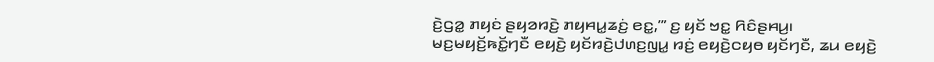ꤢꤧ꤬ꤞꤤ꤭ ꤊꤟꤢꤦ ꤔꤟꤤꤙꤢꤧ꤬ ꤊꤟꤌꤣ꤭ꤘꤢꤦ꤬ ꤕꤢ꤭,’” ꤢ꤬ ꤟꤢꤩ ꤠꤢ꤭ ꤖꤢꤨꤔꤌꤣ꤬꤯
ꤗꤢ꤬ꤗꤟꤢꤩ꤬ꤒꤢꤩ꤭ꤚꤢꤪ ꤕꤟꤢꤧ꤬ ꤟꤢꤩꤙꤢꤧ꤬ꤓꤛꤢ꤬ꤜꤣ꤭ ꤙꤢꤦ꤬ ꤕꤟꤢꤧ꤬ꤍꤟꤥ ꤟꤢꤩꤚꤢꤪ, ꤘꤣ ꤕꤟꤢꤧ꤬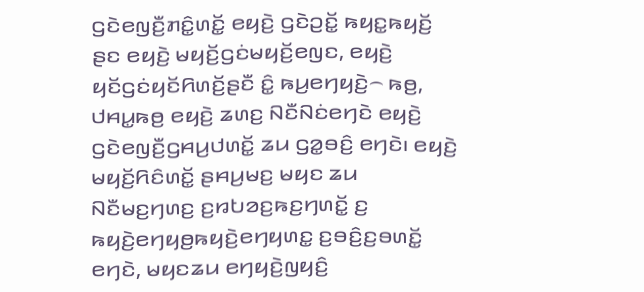ꤞꤢꤧꤕꤜꤢꤪ꤬ꤊꤢꤨ꤭ꤛꤢꤩ꤭ ꤕꤟꤢꤧ꤬ ꤞꤢꤧꤑꤢꤩ꤭ ꤒꤟꤢ꤭ꤒꤟꤢꤩ꤬ ꤔꤢ ꤕꤟꤢꤧ꤬ ꤗꤟꤢꤩ꤬ꤞꤢꤦꤗꤟꤢꤩ꤬ꤕꤜꤢ, ꤕꤟꤢꤧ꤬ ꤟꤢꤩꤞꤢꤦꤟꤢꤩꤖꤛꤢꤩ꤬ꤔꤢꤪ ꤢꤨ꤭ ꤒꤣ꤬ꤕꤚꤟꤢꤧ꤬꤮ ꤒꤥ꤬, ꤓꤌꤣ꤭ꤒꤥ꤬ ꤕꤟꤢꤧ꤬ ꤘꤛꤢ꤬ ꤡꤢꤪꤡꤢꤦꤕꤚꤢꤧ ꤕꤟꤢꤧ꤬ ꤞꤢꤧꤕꤜꤢꤪ꤬ꤞꤌꤣ꤬ꤓꤛꤢꤩ꤭ ꤘꤣ ꤞꤤ꤭ꤋꤢꤨ꤬ ꤕꤚꤢꤧ꤯ ꤕꤟꤢꤧ꤬ ꤗꤟꤢꤩ꤬ꤖꤢꤨꤛꤢꤩ꤭ ꤔꤌꤣ꤬ꤗꤢ꤬ ꤗꤟꤢ ꤘꤣ ꤡꤢꤪꤗꤢ꤬ꤚꤛꤢ꤬ ꤢ꤬ꤙꤝꤤꤢ꤬ꤒꤢ꤬ꤚꤛꤢꤩ꤭ ꤢ꤬ ꤒꤟꤢꤧ꤬ꤕꤚꤟꤥ꤬ꤒꤟꤢꤧ꤬ꤕꤚꤟꤛꤢ꤭ ꤢ꤬ꤋꤢꤨ꤬ꤢ꤬ꤋꤛꤢꤩ꤭ ꤕꤚꤢꤧ, ꤗꤟꤢꤘꤣ ꤕꤚꤟꤢꤧ꤬ꤜꤟꤢꤨ꤬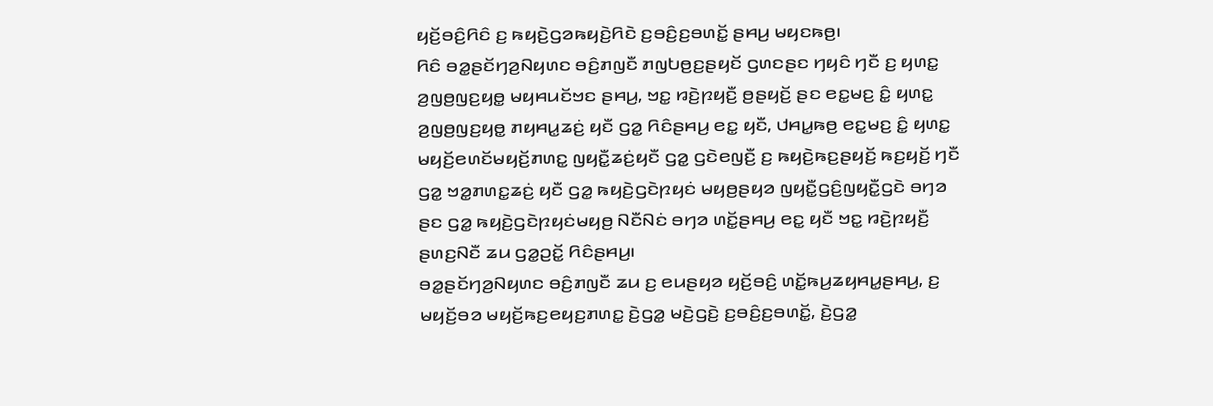ꤟꤢꤩ꤬ꤋꤢꤨ꤬ꤖꤢꤨ ꤢ꤬ ꤒꤟꤢꤧ꤬ꤞꤤꤒꤟꤢꤧ꤬ꤖꤢꤧ ꤢ꤬ꤋꤢꤨ꤬ꤢ꤬ꤋꤛꤢꤩ꤭ ꤔꤌꤣ꤬ ꤗꤟꤢꤒꤥ꤬꤯
ꤖꤢꤨ ꤋꤤ꤭ꤔꤢꤩꤚꤤ꤬ꤡꤟꤛꤢ ꤋꤢꤨ꤬ꤊꤜꤢꤪ ꤊꤜꤝꤥ꤬ꤢ꤬ꤔꤟꤢꤩ ꤞꤛꤢꤔꤢ ꤚꤟꤢꤨ ꤚꤢꤪ ꤢ꤬ ꤟꤛꤢ꤭ ꤤ꤬ꤜꤥ꤬ꤜꤢ꤬ꤟꤥ꤭ ꤗꤟꤌꤣꤢꤩꤠꤢ ꤔꤌꤣ꤬, ꤠꤢ꤭ ꤙꤢꤧ꤬ꤐꤟꤢꤪ꤬ ꤥ꤬ꤔꤟꤢꤩ꤬ ꤔꤢ ꤕꤢ꤭ꤗꤢ꤬ ꤢꤨ꤭ ꤟꤛꤢ꤭ ꤤ꤬ꤜꤥ꤬ꤜꤢ꤬ꤟꤥ꤭ ꤊꤟꤌꤣ꤭ꤘꤢꤦ꤬ ꤟꤢꤪ ꤞꤤ꤭ ꤖꤢꤨꤔꤌꤣ꤬ ꤕꤢ꤭ ꤟꤢꤪ, ꤓꤌꤣ꤭ꤒꤥ꤬ ꤕꤢ꤭ꤗꤢ꤬ ꤢꤨ꤭ ꤟꤛꤢ꤭ ꤗꤟꤢꤩ꤬ꤕꤛꤢꤩꤗꤟꤢꤩ꤬ꤊꤛꤢ꤭ ꤜꤟꤢꤪ꤭ꤘꤢꤦ꤬ꤟꤢꤪ ꤞꤤ꤭ ꤞꤢꤧꤕꤜꤢꤪ꤬ ꤢ꤬ ꤒꤟꤢꤧ꤬ꤒꤢ꤬ꤔꤟꤢꤩ꤬ ꤒꤢ꤬ꤟꤢꤩ꤬ ꤚꤢꤪ ꤞꤤ꤭ ꤠꤤ꤭ꤊꤛꤢ꤭ꤘꤢꤦ꤬ ꤟꤢꤪ ꤞꤤ꤭ ꤒꤟꤢꤧ꤬ꤞꤢꤧꤐꤟꤢꤦ ꤗꤟꤥ꤬ꤔꤟꤤ ꤜꤟꤢꤪ꤭ꤞꤢꤨ꤬ꤜꤟꤢꤪ꤭ꤞꤢꤧ ꤋꤚꤤ ꤔꤢ ꤞꤤ꤭ ꤒꤟꤢꤧ꤬ꤞꤢꤧꤐꤟꤢꤦꤗꤟꤥ꤬ ꤡꤢꤪꤡꤢꤦ ꤋꤚꤤ ꤛꤢꤩ꤭ꤔꤌꤣ꤬ ꤕꤢ꤭ ꤟꤢꤪ ꤠꤢ꤭ ꤙꤢꤧ꤬ꤐꤟꤢꤪ꤬ ꤔꤛꤢ꤬ꤡꤢꤪ ꤘꤣ ꤞꤤ꤭ꤑꤢꤩ꤭ ꤖꤢꤨꤔꤌꤣ꤬꤯
ꤋꤤ꤭ꤔꤢꤩꤚꤤ꤬ꤡꤟꤛꤢ ꤋꤢꤨ꤬ꤊꤜꤢꤪ ꤘꤣ ꤢ꤬ ꤕꤣꤔꤟꤤ ꤟꤢꤩ꤬ꤋꤢꤨ꤬ ꤛꤢꤩ꤭ꤒꤣ꤬ꤘꤟꤌꤣ꤭ꤔꤌꤣ꤬, ꤢ꤬ ꤗꤟꤢꤩ꤬ꤋꤤ ꤗꤟꤢꤩ꤬ꤒꤢ꤬ꤕꤟꤢ꤬ꤊꤛꤢ꤭ ꤢꤧ꤬ꤞꤤ꤭ ꤗꤢꤧ꤬ꤞꤢꤧ꤬ ꤢ꤬ꤋꤢꤨ꤬ꤢ꤬ꤋꤛꤢꤩ꤭, ꤢꤧ꤬ꤞꤤ꤭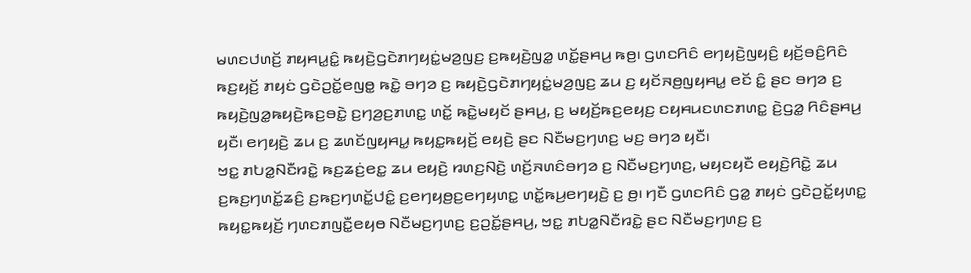ꤗꤛꤢꤓꤛꤢꤩ꤬ ꤊꤟꤌꤣ꤭ꤢꤨ꤭ ꤒꤟꤢꤧ꤬ꤞꤢꤧꤊꤚꤟꤢꤦ꤭ꤗꤤ꤬ꤜꤢ꤬ ꤢ꤬ꤒꤟꤢꤧ꤬ꤜꤤ꤭ ꤛꤢꤩ꤭ꤔꤌꤣ꤬ ꤒꤥ꤬꤯ ꤞꤛꤢꤖꤢꤨ ꤕꤚꤟꤢꤧ꤬ꤜꤟꤢꤨ꤬ ꤟꤢꤩ꤬ꤋꤢꤨ꤬ꤖꤢꤨ ꤒꤢ꤬ꤟꤢꤩ꤬ ꤊꤟꤢꤦ ꤞꤢꤧꤑꤢꤩ꤭ꤕꤜꤥ꤭ ꤒꤢꤧ꤭ ꤋꤚꤤ ꤢ꤬ ꤒꤟꤢꤧ꤬ꤞꤢꤧꤊꤚꤟꤢꤦ꤭ꤗꤤ꤬ꤜꤢ꤬ ꤘꤣ ꤢ꤬ ꤟꤢꤩꤏꤥ꤬ꤜꤟꤌꤣ꤭ ꤕꤢꤩ ꤢꤨ꤭ ꤔꤢ ꤋꤚꤤ ꤢ꤬ ꤒꤟꤢꤧ꤬ꤜꤤ꤭ꤒꤟꤢꤧ꤬ꤒꤢ꤬ꤋꤢꤧ꤭ ꤢ꤬ꤚꤤ꤬ꤢ꤬ꤊꤛꤢ꤭ ꤛꤢꤩ꤭ ꤒꤢꤧ꤭ꤗꤟꤢꤩ ꤔꤌꤣ꤬, ꤢ꤬ ꤗꤟꤢꤩ꤬ꤒꤢ꤬ꤕꤟꤢ꤬ ꤢꤟꤌꤣꤢꤛꤢꤊꤛꤢ꤭ ꤢꤧ꤬ꤞꤤ꤭ ꤖꤢꤨꤔꤌꤣ꤬ ꤟꤢꤪ꤯ ꤕꤚꤟꤢꤧ꤬ ꤘꤣ ꤢ꤬ ꤘꤛꤢꤩꤜꤟꤌꤣ꤭ ꤒꤟꤢ꤭ꤒꤟꤢꤩ꤬ ꤕꤟꤢꤧ꤬ ꤔꤢ ꤡꤢꤪꤗꤢ꤬ꤚꤛꤢ꤬ ꤗꤢ꤬ ꤋꤚꤤ ꤟꤢꤪ꤯
ꤠꤢ꤭ ꤊꤝꤤ꤭ꤡꤢꤪꤙꤢꤧ꤭ ꤒꤢ꤬ꤘꤢꤦ꤬ꤕꤢ꤭ ꤘꤣ ꤕꤟꤢꤧ꤬ ꤙꤛꤢ꤬ꤡꤢꤧ꤬ ꤛꤢꤩ꤬ꤏꤛꤢꤨꤋꤚꤤ ꤢ꤬ ꤡꤢꤪꤗꤢ꤬ꤚꤛꤢ꤬, ꤗꤟꤢꤟꤢꤪ ꤕꤟꤢꤧ꤬ꤖꤢꤧ꤭ ꤘꤣ ꤢ꤬ꤒꤢ꤬ꤚꤛꤢꤩ꤭ꤘꤢꤨ꤬ ꤢ꤬ꤒꤢ꤬ꤚꤛꤢꤩ꤭ꤓꤢꤨ꤭ ꤢ꤬ꤕꤚꤟꤥ꤬ꤢ꤬ꤕꤚꤟꤛꤢ꤭ ꤛꤢꤩ꤭ꤒꤣ꤬ꤕꤚꤟꤢꤧ꤬ ꤢ꤬ ꤥ꤬꤯ ꤚꤢꤪ ꤞꤛꤢꤖꤢꤨ ꤞꤤ꤭ ꤊꤟꤢꤦ ꤞꤢꤧꤑꤢꤩ꤭ꤟꤛꤢ꤭ ꤒꤟꤢ꤭ꤒꤟꤢꤩ꤬ ꤚꤛꤢꤊꤜꤢꤪ꤭ꤕꤟꤥ ꤡꤢꤪꤗꤢ꤬ꤚꤛꤢ꤬ ꤢ꤬ꤑꤢꤩ꤭ꤔꤌꤣ꤬, ꤠꤢ꤭ ꤊꤝꤤ꤭ꤡꤢꤪꤙꤢꤧ꤭ ꤔꤢ ꤡꤢꤪꤗꤢ꤬ꤚꤛꤢ꤬ ꤢ꤬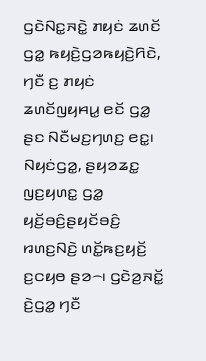ꤞꤢꤧꤡꤢ꤭ꤏꤢꤧ꤭ ꤊꤟꤢꤦ ꤘꤛꤢꤩ ꤞꤤ꤭ ꤒꤟꤢꤧ꤬ꤞꤤꤒꤟꤢꤧ꤬ꤖꤢꤧ, ꤚꤢꤪ ꤢ꤬ ꤊꤟꤢꤦ ꤘꤛꤢꤩꤜꤟꤌꤣ꤭ ꤕꤢꤩ ꤞꤤ꤭ ꤔꤢ ꤡꤢꤪꤗꤢ꤬ꤚꤛꤢ꤬ ꤕꤢ꤭꤯
ꤡꤟꤢꤦꤞꤤ꤭, ꤔꤟꤤꤘꤢ꤭ ꤜꤢ꤬ꤟꤛꤢ꤭ ꤞꤤ꤭ ꤟꤢꤩ꤬ꤋꤢꤨ꤬ꤔꤟꤢꤩꤋꤢꤨ꤬ ꤙꤛꤢ꤬ꤡꤢꤧ꤬ ꤛꤢꤩ꤭ꤒꤢ꤬ꤟꤢꤩ꤬ ꤢ꤬ꤍꤟꤥ ꤔꤤ꤮꤯ ꤞꤢꤧꤤ꤬ꤏꤢꤩ꤭ ꤢꤧ꤬ꤞꤤ꤭ ꤚꤢꤪ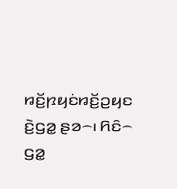ꤙꤢꤩ꤬ꤐꤟꤢꤦꤙꤢꤩ꤬ꤑꤟꤢ ꤢꤧ꤬ꤞꤤ꤭ ꤔꤤ꤮꤯ ꤖꤢꤨ꤮ ꤞꤤ꤭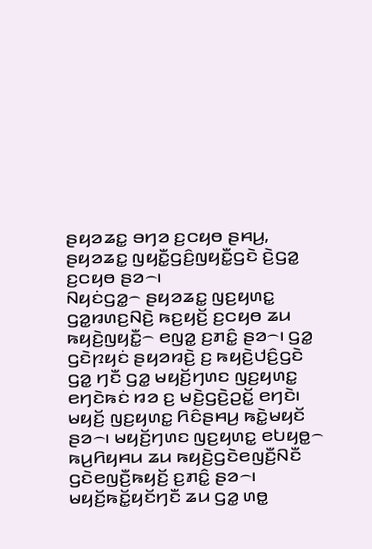ꤔꤟꤤꤘꤢ꤭ ꤋꤚꤤ ꤢ꤬ꤍꤟꤥ ꤔꤌꤣ꤬, ꤔꤟꤤꤘꤢ꤭ ꤜꤟꤢꤪ꤭ꤞꤢꤨ꤬ꤜꤟꤢꤪ꤭ꤞꤢꤧ ꤢꤧ꤬ꤞꤤ꤭ ꤢ꤬ꤍꤟꤥ ꤔꤤ꤮꤯
ꤡꤟꤢꤦꤞꤤ꤭꤮ ꤔꤟꤤꤘꤢ꤭ ꤜꤢ꤬ꤟꤛꤢ꤭ ꤞꤤ꤭ꤙꤛꤢ꤬ꤡꤢꤧ꤬ ꤒꤢ꤬ꤟꤢꤩ꤬ ꤢ꤬ꤍꤟꤥ ꤘꤣ ꤒꤟꤢꤧ꤬ꤜꤟꤢꤪ꤭꤮ ꤕꤜꤤ꤭ ꤢ꤬ꤊꤢꤨ꤭ ꤔꤤ꤮꤯ ꤞꤤ꤭ ꤞꤢꤧꤐꤟꤢꤦ ꤔꤟꤤꤙꤢꤧ꤬ ꤢ꤬ ꤒꤟꤢꤧ꤬ꤓꤢꤨ꤬ꤞꤢꤧ ꤞꤤ꤭ ꤚꤢꤪ ꤞꤤ꤭ ꤗꤟꤢꤩ꤬ꤚꤛꤢ ꤜꤢ꤬ꤟꤛꤢ꤭ ꤕꤚꤢꤧꤒꤢꤦ ꤙꤤ ꤢ꤬ ꤗꤢꤧ꤬ꤞꤢꤧ꤬ꤑꤢꤩ꤭ ꤕꤚꤢꤧ꤯ ꤗꤟꤢꤩ꤬ ꤜꤢ꤬ꤟꤛꤢ꤭ ꤖꤢꤨꤔꤌꤣ꤬ ꤒꤢꤧ꤭ꤗꤟꤢꤩ ꤔꤤ꤮꤯ ꤗꤟꤢꤩ꤬ꤚꤛꤢ ꤜꤢ꤬ꤟꤛꤢ꤭ ꤕꤝꤟꤥ꤭꤮ ꤒꤣ꤬ꤖꤟꤌꤣ ꤘꤣ ꤒꤟꤢꤧ꤬ꤞꤢꤧꤕꤜꤢꤪ꤬ꤡꤢꤪ ꤞꤢꤧꤕꤜꤢꤪ꤬ꤒꤟꤢꤩ꤬ ꤢ꤬ꤊꤢꤨ꤭ ꤔꤤ꤮꤯ ꤗꤟꤢꤩ꤬ꤒꤢꤩ꤭ꤟꤢꤩꤚꤢꤪ ꤘꤣ ꤞꤤ꤭ ꤛꤥ꤭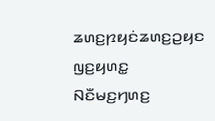ꤘꤛꤢ꤬ꤐꤟꤢꤦꤘꤛꤢ꤬ꤑꤟꤢ ꤜꤢ꤬ꤟꤛꤢ꤭ ꤡꤢꤪꤗꤢ꤬ꤚꤛꤢ꤬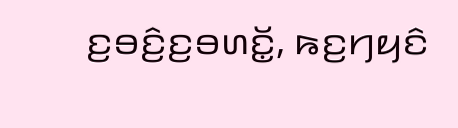ꤢ꤬ꤋꤢꤨ꤬ꤢ꤬ꤋꤛꤢꤩ꤭, ꤒꤢ꤬ꤚꤟꤢꤨ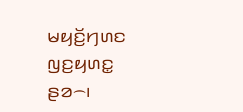ꤗꤟꤢꤩ꤬ꤚꤛꤢ ꤜꤢ꤬ꤟꤛꤢ꤭ ꤔꤤ꤮꤯